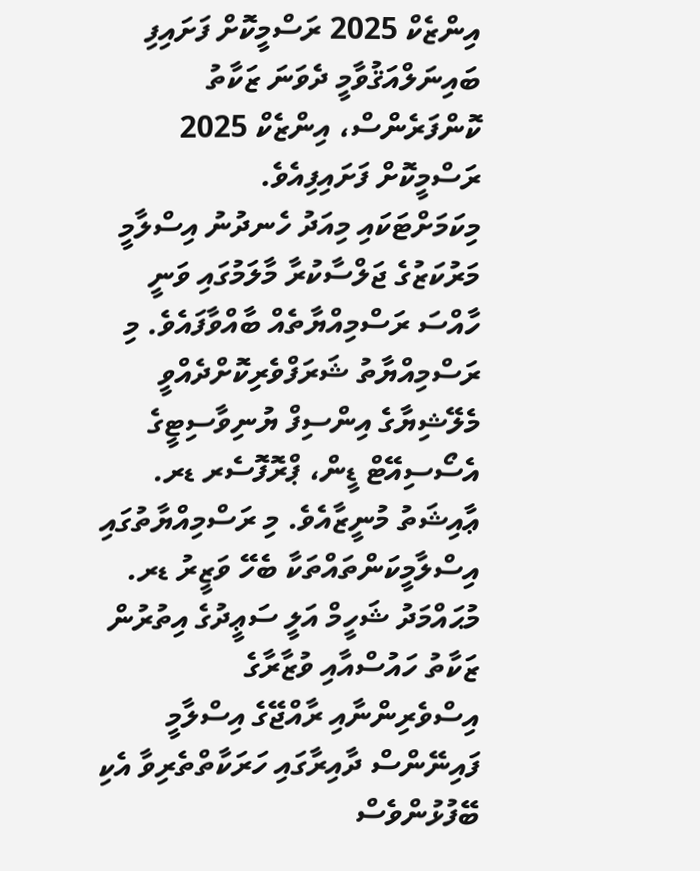އިންޒެކް 2025 ރަސްމީކޮށް ފަށައިފި
ބައިނަލްއަޤުވާމީ ދެވަނަ ޒަކާތު ކޮންފަރެންސް، އިންޒެކް 2025 ރަސްމީކޮށް ފަށައިފިއެވެ.
މިކަމަށްޓަކައި މިއަދު ހެނދުނު އިސްލާމީ މަރުކަޒުގެ ޖަލްސާކުރާ މާލަމުގައި ވަނީ ހާއްސަ ރަސްމިއްޔާތެއް ބާއްވާފައެވެ. މި ރަސްމިއްޔާތު ޝަރަފްވެރިކޮށްދެއްވީ މެލޭޝިޔާގެ އިންސިފް ޔުނިވާސިޓީގެ އެސޯސިއޭޓް ޑީން، ޕްރޮފޮސެރ ޑރ. ޢާއިޝަތު މުނީޒާއެވެ. މި ރަސްމިއްޔާތުގައި އިސްލާމީކަންތައްތަކާ ބެހޭ ވަޒީރު ޑރ. މުޙައްމަދު ޝަހީމް އަލީ ސަޢީދުގެ އިތުރުން ޒަކާތު ހައުސްއާއި ވުޒާރާގެ އިސްވެރިންނާއި ރާއްޖޭގެ އިސްލާމީ ފައިނޭންސް ދާއިރާގައި ހަރަކާތްތެރިވާ އެކި ބޭފުޅުންވެސް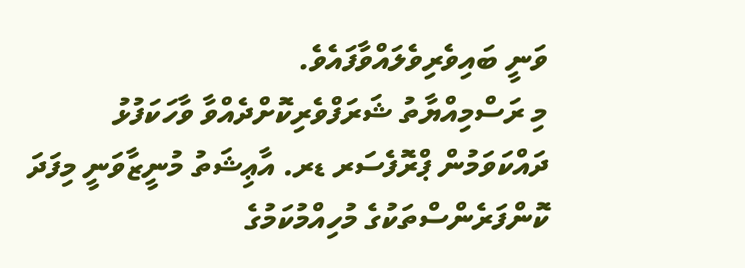ވަނީ ބައިވެރިވެލައްވާފައެވެ.
މި ރަސްމިއްޔާތު ޝަރަފްވެރިކޮށްދެއްވާ ވާހަކަފުޅު ދައްކަވަމުން ޕްރޮފެސަރ ޑރ. އާޢިޝަތު މުނީޒާވަނީ މިފަދަ ކޮންފަރެންސްތަކުގެ މުހިއްމުކަމުގެ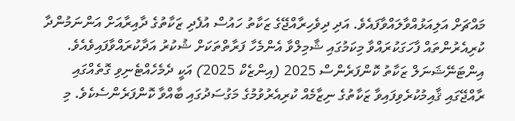މައްޗަށް އަލިއަޅުއްވާލައްވާފައެވެ. އަދި ދިވެހިރާއްޖޭގެ ޒަކާތު ހައުސް އުފެދި ޒަކާތުގެ ދާއިރާއަށް އަންނަމުންދާ ކުރިއެރުންތައް ފާހަގަކުރައްވާ މިކަމުގައި ޝާމިލްވާ އެންމެހާ ފަރާތްތަކަށް ޝުކުރު އަދާކުރައްވާފައިވެއެވެ.
އިންޓަނޭޝަނަލް ޒަކާތު ކޮންފަރެންސް 2025 (އިންޒެކް 2025) އަކީ ދެމެހެއްޓެނިވި ގޮތެއްގައި ރާއްޖޭގައި ޤާއިމުކުރެވިފައިވާ ޒަކާތުގެ ނިޒާމެއް ކުރިއެރުވުމުގެ މަގުސަދުގައި ބާއްވާ ކޮންފަރެންސެކެވެ. މި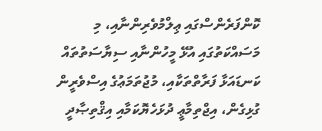ކޮންފަރެންސްގައި ޢިލްމުވެރިންނާއި، މި މަސައްކަތުގައި އުޅޭ މީހުންނާއި ސިޔާސަތުތައް ކަނޑައަޅާ ފަރާތްތަކާއި، މުޖުތަމަޢުގެ އިސްވެރީން ގުޅިގެން، އިޖްތިމާޢީ ދުޅަހެޔޮކަމާއި އިޤްތިޞާދީ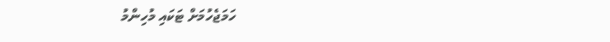ހަމަޖެހުމަށް ޓަކައި މުހިންމު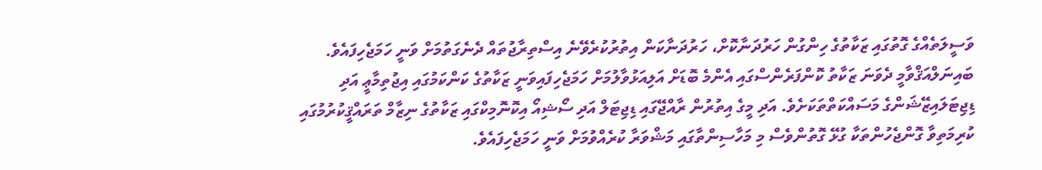ވަސީލަތެއްގެ ގޮތުގައި ޒަކާތުގެ ހިންގުން ހަރުދަނާކޮށް، ހަރުދަނާކަން އިތުރުކުރެވޭނެ އިސްތިރާޖުތައް ދެނެގަތުމަށް ވަނީ ހަމަޖެހިފައެވެ.
ބައިނަލްއަޤްވާމީ ދެވަނަ ޒަކާތު ކޮންފަރެންސްގައި އެންމެ ބޮޑަށް އަލިއަޅުވާލުމަށް ހަމަޖެހިފައިވަނީ ޒަކާތުގެ ކަންކަމުގައި އިޖުތިމާޢީ އަދި ޑިޖިޓަލައިޒޭޝަންގެ މަސައްކަތްތަކަށެވެ. އަދި މީގެ އިތުރުން ރާއްޖޭގައި ޑިޖިޓަލް އަދި ސޯޝިއޯ އިކޮނޮމިކްގައި ޒަކާތުގެ ނިޒާމް ތަރައްޤީކުރުމުގައި ކުރިމަތިވާ ގޮންޖެހުންތަކާ ގުޅޭ ގޮތުންވެސް މި މަހާސިންތާގައި މަޝްވަރާ ކުރެއްވުމަށް ވަނީ ހަމަޖެހިފައެވެ.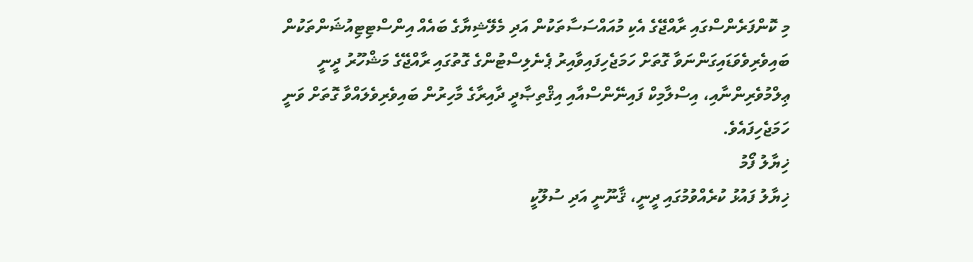މި ކޮންފަރެންސްގައި ރާއްޖޭގެ އެކި މުއައްސަސާތަކުން އަދި މެލޭޝިޔާގެ ބައެއް އިންސްޓިޓިއުޝަންތަކުން ބައިވެރިވެވަޑައިގަންނަވާ ގޮތަށް ހަމަޖެހިފައިވާއިރު ޕެނެލިސްޓުންގެ ގޮތުގައި ރާއްޖޭގެ މަޝްހޫރު ދީނީ ޢިލްމުވެރިންނާއި، އިސްލާމިކް ފައިނޭންސްއާއި އިޤްތިޞާދީ ދާއިރާގެ މާހިރުން ބައިވެރިވެލައްވާ ގޮތަށް ވަނީ ހަމަޖެހިފައެވެ.
ޚިޔާލު ފޯމު
ޚިޔާލު ފައުޅު ކުރެއްވުމުގައި ދީނީ، ޤާނޫނީ އަދި ސުލޫކީ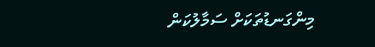މިންގަނޑުތަކަށް ސަމާލުކަން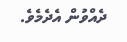ދެއްވުން އެދެމެވެ.